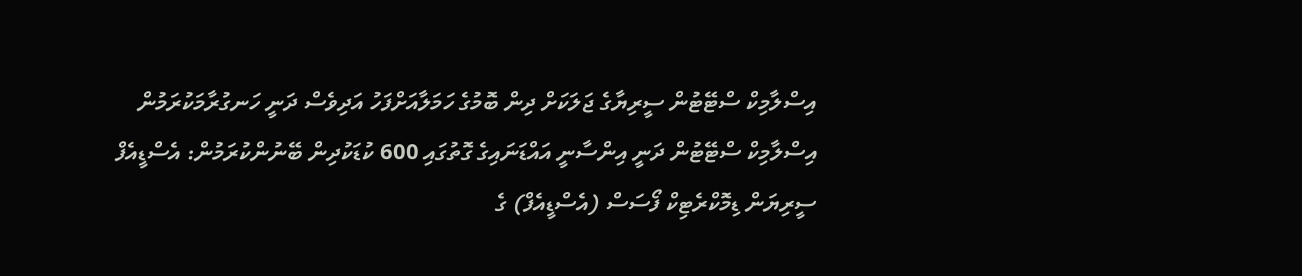އިސްލާމިކް ސްޓޭޓުން ސީރިޔާގެ ޖަލަކަށް ދިން ބޮމުގެ ހަމަލާއަށްފަހު އަދިވެސް ދަނީ ހަނގުރާމަކުރަމުން
އިސްލާމިކް ސްޓޭޓުން ދަނީ އިންސާނީ އައްޑަނައިގެ ގޮތުގައި 600 ކުޑަކުދިން ބޭނުންކުރަމުން: އެސްޑީއެފް
ސީރިޔަން ޑިމޮކްރެޓިކް ފޯސަސް (އެސްޑީއެފް) ގެ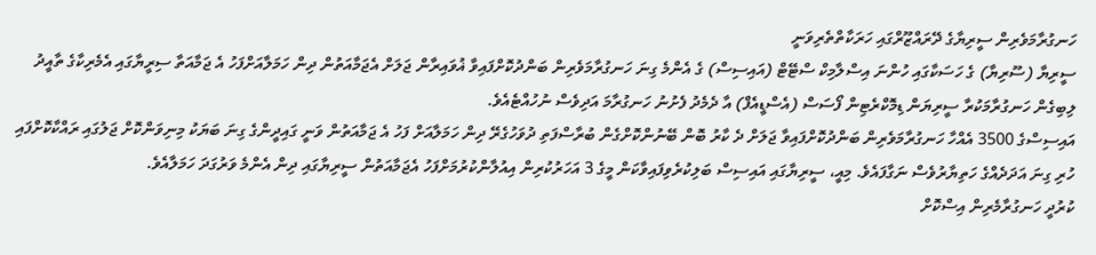ހަނގުރާމަވެރިން ސީރިޔާގެ ދޭރައްޒޫރްގައި ހަރަކާތްތެރިވަނީ
ސީރިޔާ (ސޫރިޔާ) ގެ ހަސަކާގައި ހުންނަ އިސްލާމިކް ސްޓޭޓް (އައިސިސް) ގެ އެންމެ ގިނަ ހަނގުރާމަވެރިން ބަންދުކޮށްފައިވާ ޣުވައިރާން ޖަލަށް އެޖަމާއަތުން ދިން ހަމަލާއަށްފަހު އެ ޖަމާއަތާ ސިރީޔާގައި އެމެރިކާގެ ތާއީދު ލިބިގެން ހަނގުރާމަކުރާ ސީރިޔަން ޑިމޮކްރެޓިން ފޯސަސް (އެސްޑީއެފް) އާ ދެމެދު ފެށުނު ހަނގުރާމަ އަދިވެސް ނުހުއްޓެއެވެ.
އައިސިސްގެ 3500 އެއްހާ ހަނގުރާމަވެރިން ބަންދުކޮށްފައިވާ ޖަލަށް ދެ ކާރު ބޮން ބޭނުންކޮށްގެން ބުރާސްފަތި ދުވަހުގެރޭ ދިން ހަމަލާއަށް ފަހު އެ ޖަމާއަތުން ވަނީ ގައިދީންގެ ގިނަ ބަޔަކު މިނިވަންކޮށް ޖަލުގައި ރައްކާކޮށްފައި ހުރި ގިނަ އަދަދެއްގެ ހަތިޔާރުވެސް ނަގާފައެވެ. މިއީ، ސީރިޔާގައި އައިސިސް ބަލިކުރެވިފައިވާކަން މީގެ 3 އަހަރުކުރިން އިއުލާންކުރުމަށްފަހު އެޖަމާއަތުން ސީރިޔާގައި ދިން އެންމެ ވަރުގަދަ ހަމަލާއެވެ.
ކުރުދީ ހަނގުރާމެރިން އިސްކޮށް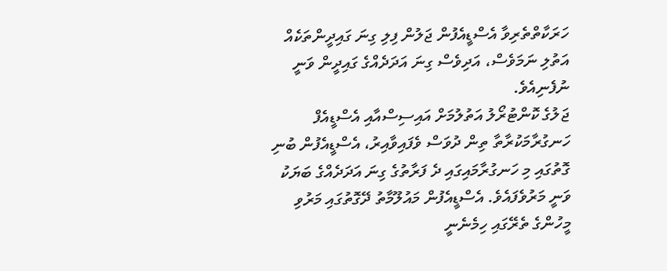ހަރަކާތްތެރިވާ އެސްޑީއެފުން ޖަލުން ފިލި ގިނަ ގައިދީންތަކެއް އަތުލި ނަމަވެސް، އަދިވެސް ގިނަ އަދަދެއްގެ ގައިދީން ވަނީ ނުފެނިއެވެ.
ޖަލުގެ ކޮންޓުރޯލު އަތުލުމަށް އައިސިސްއާއި އެސްޑީއެފް ހަނގުރާމަކުރާތާ ތިން ދުވަސް ވެފައިވާއިރު، އެސްޑީއެފުން ބުނި ގޮތުގައި މި ހަނގުރާމައިގައި ދެ ފަރާތުގެ ގިނަ އަދަދެއްގެ ބަޔަކު ވަނީ މަރުވެފައެވެ. އެސްޑީއެފުން މައުލޫމާތު ދޭގޮތުގައި މަރުވި މީހުންގެ ތެރޭގައި ހިމެނެނީ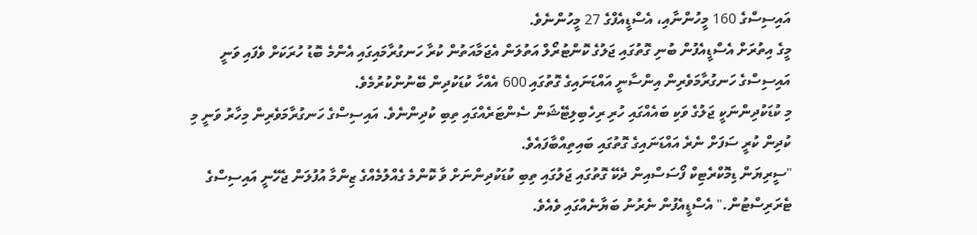އައިސިސްގެ 160 މީހުންނާއި، އެސްޑީއެފްގެ 27 މީހުންނެވެ.
މީގެ އިތުރަށް އެސްޑީއެފުން ބުނި ގޮތުގައި ޖަލުގެ ކޮންޓުރޯލް އަތުލަން އެޖަމާއަތުން ކުރާ ހަނގުރާމައިގައި އެންމެ ބޮޑު ހުރަކަށް ވެފައި ވަނީ އައިސިސްގެ ހަނގުރާމަވެރިން އިންސާނީ އައްޑަނައިގެ ގޮތުގައި 600 އެއްހާ ކުޑަކުދިން ބޭނުންކުރުމެވެ.
މި ކުޑަކުދިންނަކީ ޖަލުގެ ވަކި ބައެއްގައި ހުރި ރިހެބިލިޓޭޝަން ސެންޓަރެއްގައި ތިބި ކުދިންނެވެ. އައިސިސްގެ ހަނގުރާމަވެރިން މިހާރު ވަނީ މި ކުދިން ކުރީ ސަފަށް ނެރެ އައްޑަނައިގެ ގޮތުގައި ބައިތިއްބާފައެވެ.
"ސީރިޔަން ޑިމޮކްރެޓިކް ފޯސަސްއިން ދެކޭ ގޮތުގައި ޖަލުގައި ތިބި ކުޑަކުދިންނަށް ވާ ކޮންމެ ގެއްލުމެއްގެ ޒިންމާ އުފުލަން ޖެހޭނީ އައިސިސްގެ ޓެރަރިސްޓުން." އެސްޑީއެފުން ނެރުނު ބަޔާނެއްގައި ވެއެވެ.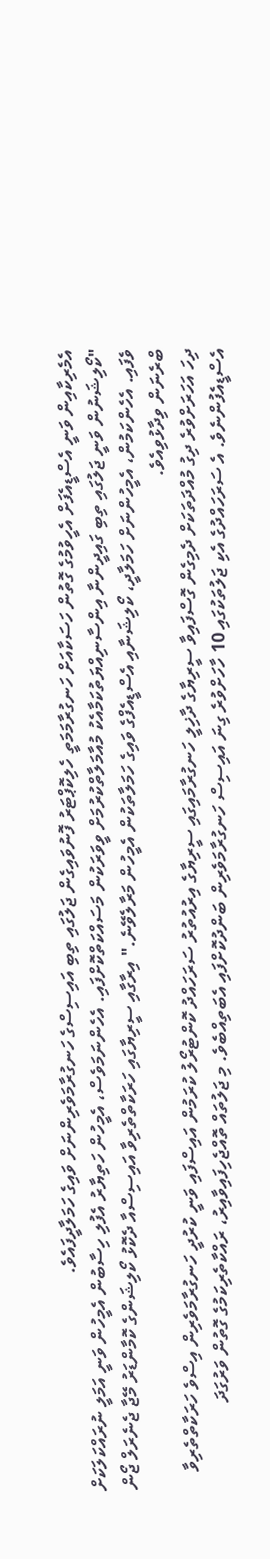އެމެރިކާއިން ވަނީ އެސްޑީއެފަށް އެހީވުމުގެ ގޮތުން ހަސަކާއަށް ހަނގުރާމަމަތީ ހެލިކޮޕްޓަރު ފޮނުވައިގެން ޖަލުގައި ތިބި އައިސިސްގެ ހަނގުރާމަވެރިންނަށް ވައިގެ ހަމަލާދީފައެވެ.
"ކޯލިޝަނުން ވަނީ ޖަލުގައި ތިބި ގައިދީންނާ އިންސާނިއްޔަތުކަމާއެކު މުއާމަލާތްކުރުމަށް ވީވަރަކުން މަސައްކަތްކޮށްފައި. އެހެންނަމަވެސް، އެމީހުން ހަތިޔާރު އެފުލި ހިސާބުން އެމީހުން ވަނީ އަމަލީ ނުރައްކަލަކަށް ވެފައި. އެހެންކަމުން، އެމީހުންނަށް ހަމަލާދީ، ކޯލިޝަނާއި އެސްޑީއެފްގެ ވައިގެ ހަމަލާތަކުން އެމީހުން މަރާލެވޭނެ." އިރާގާއި ސީރިޔާގައި ހަރަކާތްތެރިވާ އައިސިސްއާ ދެކޮޅު ކޯލިޝަންގެ ކޮމާންޑަރު މޭޖާ ޖެނެރަލް ޖޯން ބްރެނަން ވިދާޅުވިއެވެ.
ދިހަ އަހަރަށްވުރެ ދިގު މުއްދަތަކަށް ދެމިގެން ގޮސްފައިވާ ސީރިޔާގެ ދާޚިލީ ހަނގުރާމައިގައި ސީރިޔާގެ އިރުއުތުރު ސަރަހައްދު ކޮންޓުރޯލު ކުރަމުން އައިސްފައި ވަނީ ކުރުދީ ހަނގުރާމަވެރިން އިސްވެ ހަރަކާތްތެރިވާ އެސްޑީއެފުންނެވެ. އެ ސަރަހައްދުގެ އެކި ޖަލުތަކުގައި 10 ހާހަށްވުރެ ގިނަ އައިސިސް ހަނގުރާމަވެރިން ބަންދުކޮށްފައި އެބަތިއްބެވެ. މި ޖަލުތައް ތޮއްޖެހިފައިވާއިރު، ރައްކާތެރިކަމުގެ ގޮތުން ވަރުގަދަ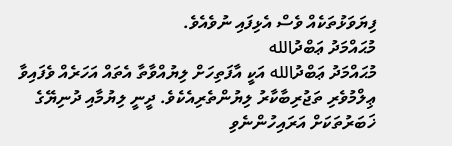ފިޔަވަޅުތަކެއް ވެސް އެޅިފައި ނުވެއެވެ.
މުޙައްމަދު ޢަބްދުالله
މުޙައްމަދު ޢަބްދުالله އަކީ އާފަތިހަށް ލިޔުއްވާތާ އެތައް އަހަރެއް ވެފައިވާ ޢިލްމުވެރި ތަޖުރިބާކާރު ލިޔުންތެރިއެކެވެ. ދީނީ ލިޔުމާއި ދުނިޔޭގެ ޚަބަރުތަކަށް އަރައިހުންނެވި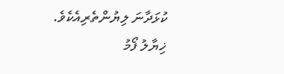ކުޅަދާނަ ލިޔުންތެރިއެކެވެ.
ޚިޔާލު ފޯމު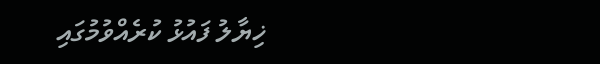ޚިޔާލު ފައުޅު ކުރެއްވުމުގައި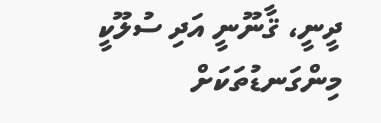ދީނީ، ޤާނޫނީ އަދި ސުލޫކީ މިންގަނޑުތަކަށް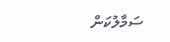ސަމާލުކަން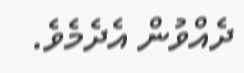ދެއްވުން އެދެމެވެ.